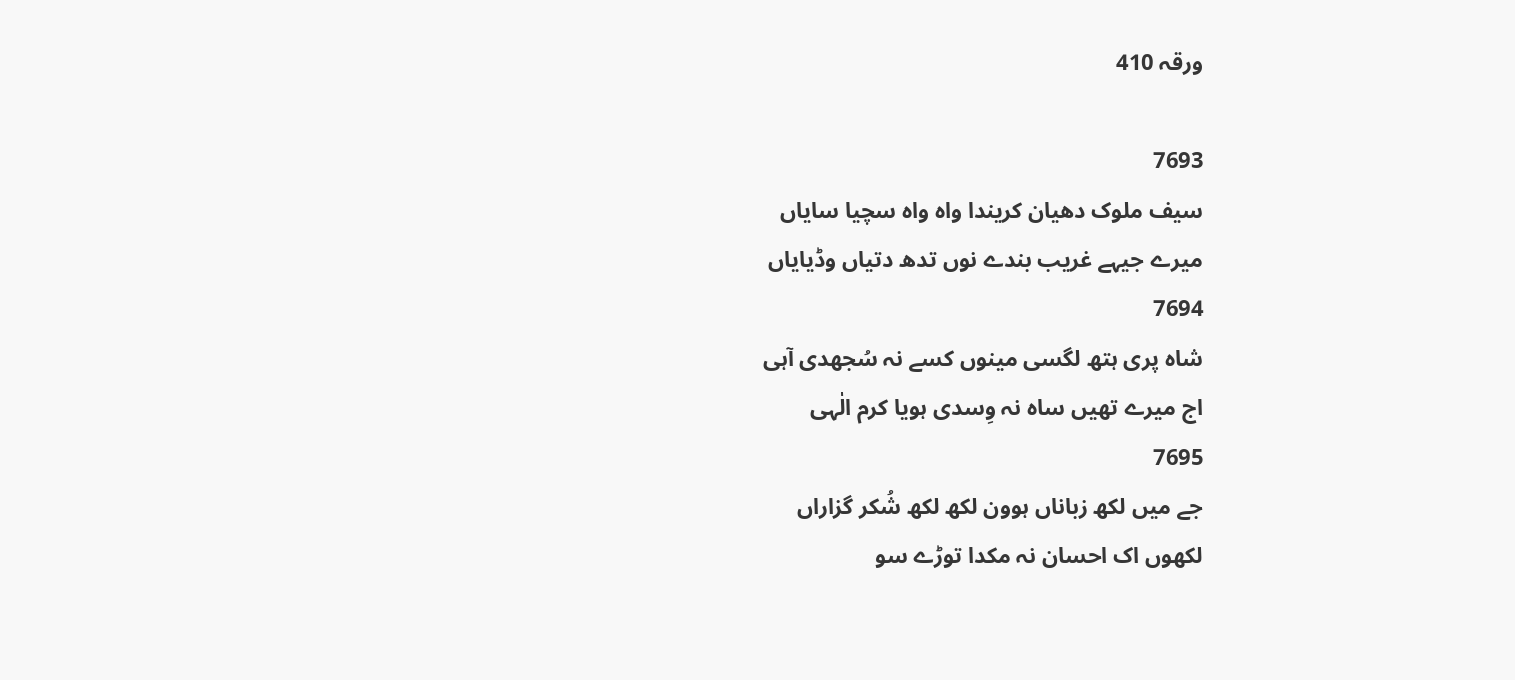ورقہ 410

7693
سیف ملوک دھیان کریندا واہ واہ سچیا سایاں
میرے جیہے غریب بندے نوں تدھ دتیاں وڈیایاں
7694
شاہ پری ہتھ لگسی مینوں کسے نہ سُجھدی آہی
اج میرے تھیں ساہ نہ وِسدی ہویا کرم الٰہی
7695
جے میں لکھ زباناں ہوون لکھ لکھ شُکر گزاراں
لکھوں اک احسان نہ مکدا توڑے سو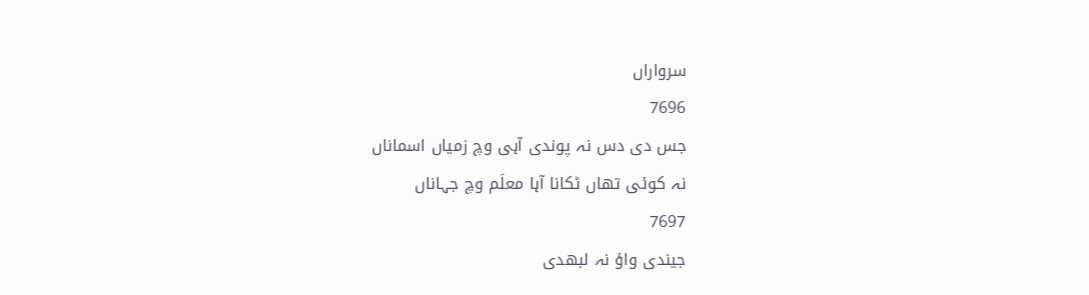سرواراں
7696
جس دی دس نہ پوندی آہی وچ زمیاں اسماناں
نہ کوئی تھاں ٹکانا آہا معلَم وچ جہاناں
7697
جیندی واؤ نہ لبھدی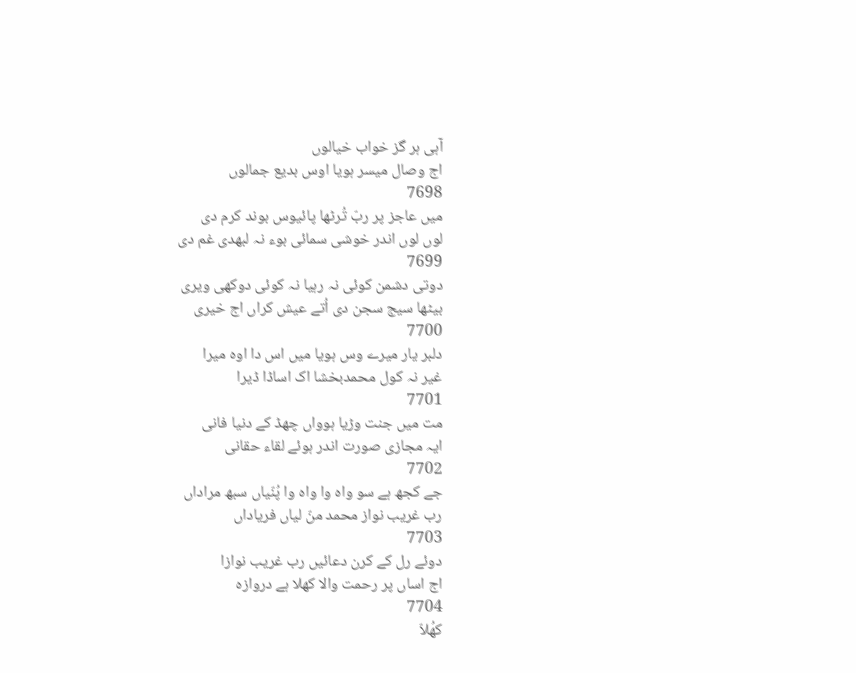آہی ہر گز خواب خیالوں
اج وصال میسر ہویا اوس بدیع جمالوں
7698
میں عاجز پر ربّ تُرٹھا پائیوس بوند کرم دی
لوں لوں اندر خوشی سمائی بوء نہ لبھدی غم دی
7699
دوتی دشمن کوئی نہ رہیا نہ کوئی دوکھی ویری
بیٹھا سیج سجن دی اُتے عیش کراں اج خیری
7700
دلبر یار میرے وس ہویا میں اس دا اوہ میرا
غیر نہ کول محمدبخشا اک اساڈا ڈیرا
7701
مت میں جنت وڑیا ہوواں چھڈ کے دنیا فانی
ایہ مجازی صورت اندر ہوئے لقاء حقانی
7702
جے کجھ ہے سو واہ وا واہ وا پُنّیاں سبھ مراداں
رب غریب نواز محمد منّ لیاں فریاداں
7703
دوئے رل کے کرن دعائیں رب غریب نوازا
اج اساں پر رحمت والا کھلا ہے دروازہ
7704
کھُلاّ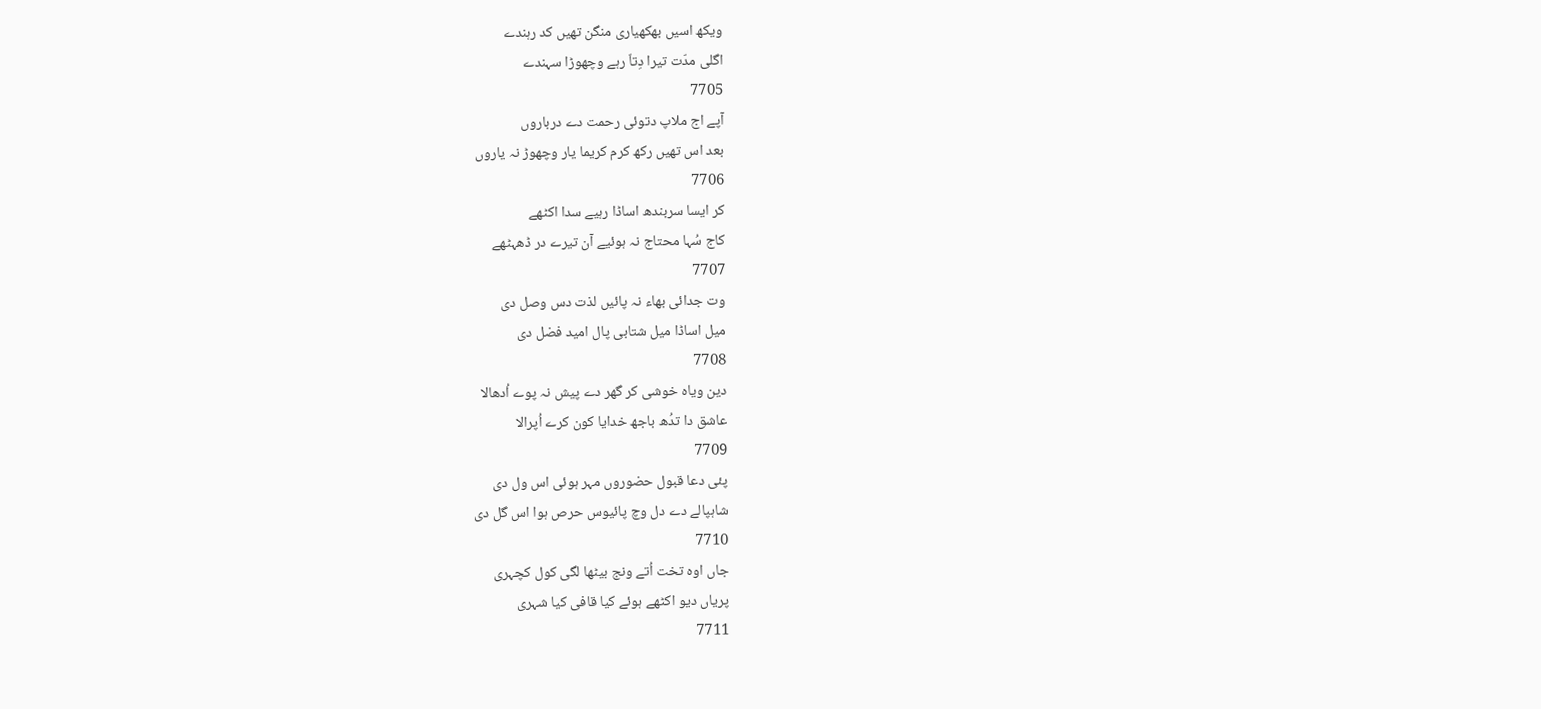ویکھ اسیں بھکھیاری منگن تھیں کد رہندے
اگلی مدّت تیرا دِتاّ رہے وچھوڑا سہندے
7705
آپے اج ملاپ دتوئی رحمت دے درباروں
بعد اس تھیں رکھ کرم کریما یار وچھوڑ نہ یاروں
7706
کر ایسا سربندھ اساڈا رہیے سدا اکٹھے
کاج سُہا محتاج نہ ہوئیے آن تیرے در ڈھہٹھے
7707
وت جدائی بھاء نہ پائیں لذت دس وصل دی
میل اساڈا میل شتابی پال امید فضل دی
7708
دین ویاہ خوشی کر گھر دے پیش نہ پوے اُدھالا
عاشق دا تدُھ باجھ خدایا کون کرے اُپرالا
7709
پئی دعا قبول حضوروں مہر ہوئی اس ول دی
شاہپالے دے دل وچ پائیوس حرص ہوا اس گل دی
7710
جاں اوہ تخت اُتے ونج بیٹھا لگی کول کچہری
پریاں دیو اکٹھے ہوئے کیا قافی کیا شہری
7711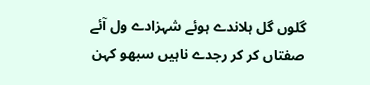گلوں گل ہلاندے ہوئے شہزادے ول آئے
صفتاں کر کر رجدے ناہیں سبھو کہن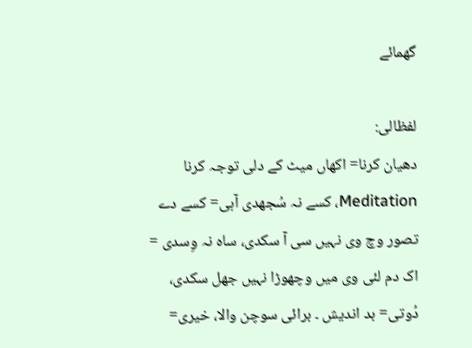گھمائے

لفظالی:
دھیان کرنا= اکھاں میٹ کے دلی توجہ کرنا Meditation، کسے نہ سُجھدی آہی= کسے دے تصور وچ وی نہیں سی آ سکدی، ساہ نہ وِسدی = اک دم لئی وی میں وچھوڑا نہیں جھل سکدی، دُوتی= بد اندیش ۔ برائی سوچن والا، خیری=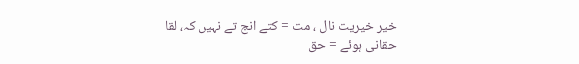خیر خیریت نال ، مت = کتے انج تے نہیں کہ، لقا حقانی ہوئے = حق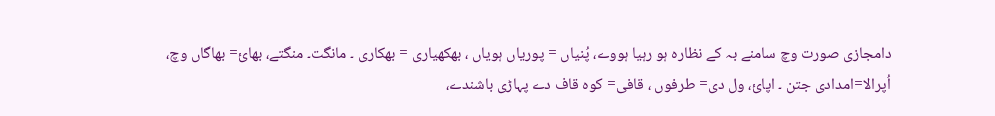دامجازی صورت وچ سامنے بہ کے نظارہ ہو رہیا ہووے، پُنیاں = پوریاں ہویاں ، بھکھیاری = بھکاری ۔ مانگت۔ منگتے، بھائ= بھاگاں وچ، اُپرالا=امدادی جتن ۔ اپائ، ول دی= طرفوں ، قافی= کوہ قاف دے پہاڑی باشندے،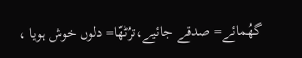گھُمائے= صدقے جائیے،ترُٹھّا= دلوں خوش ہویا ،